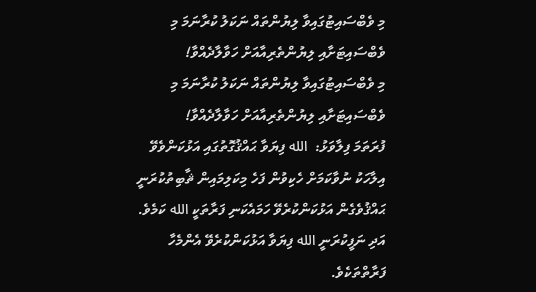މި ވެބްސައިޓުގައިވާ ލިޔުންތައް ނަކަލު ކުރާނަމަ މި ވެބްސައިޓަށާއި ލިޔުންތެރިއާއަށް ހަވާލާދެއްވާ!
މި ވެބްސައިޓުގައިވާ ލިޔުންތައް ނަކަލު ކުރާނަމަ މި ވެބްސައިޓަށާއި ލިޔުންތެރިއާއަށް ހަވާލާދެއްވާ!
ފުރަތަމަ ފިލާވަޅު:  الله ފިޔަވާ ޙައްޤުގޮތުގައި އަޅުކަންވެވޭ އިލާހަކު ނުވާކަމަށް ހެކިވުން ފަހެ މިކަލިމައިން ޘާބިތުކުރަނީ ޙައްޤުވެގެން އަޅުކަންކުރެވޭ ހަމައެކަނި ފަރާތަކީ الله ކަމެވެ. އަދި ނަފީކުރަނީ الله ފިޔަވާ އަޅުކަންކުރެވޭ އެންމެހާ ފަރާތްތަކެވެ.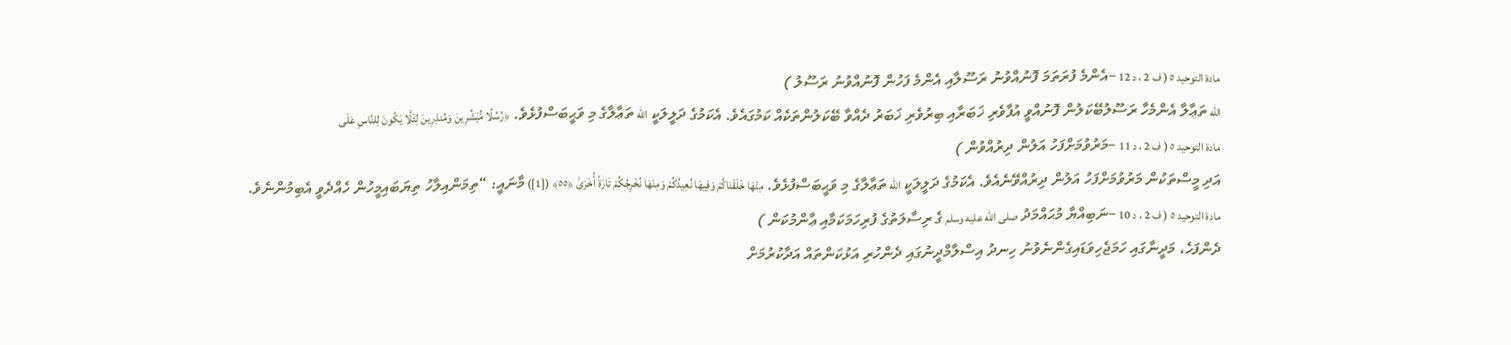مادة التوحيد ٥ ( ف 2 ، د 12 –އެންމެ ފުރަތަމަ ފޮނުއްވުނު ރަސޫލާއި އެންމެ ފަހުން ފޮނުއްވުނު ރަސޫލު )
الله ތަޢާލާ އެންމެހާ ރަސޫލުބޭކަލުން ފޮނުއްވީ އުފާވެރި ޚަބަރާއި ބިރުވެރި ޚަބަރު ދެއްވާ ބޭކަލުންތަކެއް ކަމުގައެވެ. އެކަމުގެ ދަލީލަކީ الله ތަޢާލާގެ މި ވަޙީބަސްފުޅެވެ. ﴿رُسُلًا مُّبَشِّرِينَ وَمُنذِرِينَ لِئَلَّا يَكُونَ لِلنَّاسِ عَلَى
مادة التوحيد ٥ ( ف 2 ، د 11 –މަރުވުމަށްފަހު އަލުން ދިރުއްވުން )
އަދި މީސްތަކުން މަރުވުމަށްފަހު އަލުން ދިރުއްވޭނެއެވެ. އެކަމުގެ ދަލީލަކީ الله ތަޢާލާގެ މި ވަޙީބަސްފުޅެވެ. مِنْهَا خَلَقْنَاكُمْ وَفِيهَا نُعِيدُكُمْ وَمِنْهَا نُخْرِجُكُمْ تَارَةً أُخْرَىٰ ﴿٥٥﴾ ([1]) މާނައީ: “ތިމަންއިލާހު ތިޔަބައިމީހުން ހެއްދެވީ އެބިމުންނެވެ.
مادة التوحيد ٥ ( ف 2 ، د 10 –ނަބިއްޔާ މުޙައްމަދު صلى الله عليه وسلم ގެ ރިސާލަތުގެ ފުރިހަމަކަމާއި ޢާންމުކަން )
ދެންފަހެ، މަދީނާގައި ހަމަޖެހިވަޑައިގެންނެވުނު ހިނދު އިސްލާމްދީނުގައި ދެންހުރި އަޅުކަންތައް އަދާކުރުމަށް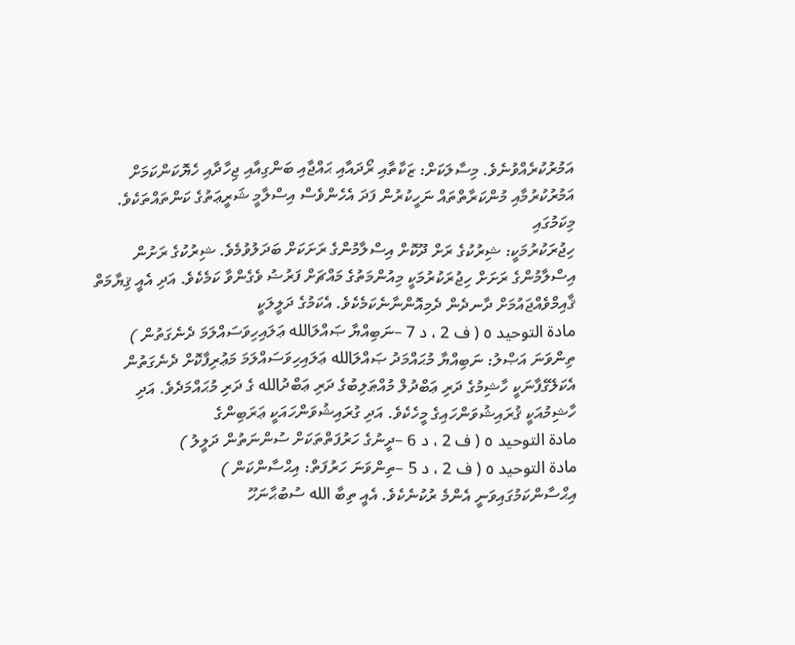އަމުރުކުރެއްވުނެވެ. މިސާލަކަށް: ޒަކާތާއި ރޯދައާއި ޙައްޖާއި ބަންގިއާއި ޖިހާދާއި ހެޔޮކަންކަމަށް އަމުރުކުރުމާއި މުންކަރާތްތައް ނަހީކުރުން ފަދަ އެހެންވެސް އިސްލާމީ ޝަރީޢަތުގެ ކަންތައްތަކެވެ. މިކަމުގައި
ހިޖުރަކުރުމަކީ: ޝިރުކުގެ ރަށް ދޫކޮށް އިސްލާމުންގެ ރަށަކަށް ބަދަލުވުމެވެ. ޝިރުކުގެ ރަށުން އިސްލާމުންގެ ރަށަށް ހިޖުރަކުރުމަކީ މިއުންމަތުގެ މައްޗަށް ފަރުޟު ވެގެންވާ ކަމެކެވެ. އަދި އެއީ ޤިޔާމަތް ޤާއިމްވެއްޖައުމަށް ދާނދެން ދެމިއޮންނާނެކަމެކެވެ. އެކަމުގެ ދަލީލަކީ
مادة التوحيد ٥ ( ف 2 ، د 7 –ނަބިއްޔާ ޞައްލަالله ޢަލައިހިވަސައްލަމަ ދެނެގަތުން )
ތިންވަނަ އަޞްލު: ނަބިއްޔާ މުޙައްމަދު ޞައްލަالله ޢަލައިހިވަސައްލަމަ މަޢުރިފާކޮށް ދެނެގަތުން އެކަލޭގެފާނަކީ ހާޝިމުގެ ދަރި ޢަބްދުލް މުއްޠަލިބުގެ ދަރި ޢަބްދުالله ގެ ދަރި މުޙައްމަދެވެ. އަދި ހާޝިމުއަކީ ޤުރައިޝުވަންހައިގެ މީހެކެވެ. އަދި ގުރައިޝުވަންހައަކީ ޢަރަބިންގެ
مادة التوحيد ٥ ( ف 2 ، د 6 –ދީނުގެ ހަރުފަތްތަކަށް ސުންނަތުން ދަލީލު )
مادة التوحيد ٥ ( ف 2 ، د 5 –ތިންވަނަ ހަރުފަތް: އިޙްސާންކަން )
އިޙްސާންކަމުގައިވަނީ އެންމެ ރުކުނެކެވެ. އެއީ ތިބާ الله ސުބުޙާނަހޫ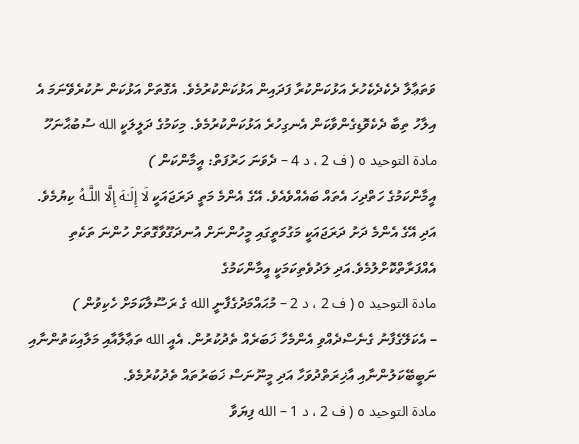ވަތަޢާލާ ދެކެދެކެހުރެ އަޅުކަންކުރާ ފަދައިން އަޅުކަންކުރުމެވެ. އެގޮތަށް އަޅުކަން ނުކުރެވޭނަމަ އެ އިލާހު ތިބާ ދެކެވޮޑިގެންވާކަން އެނގިހުރެ އަޅުކަންކުރުމެވެ. މިކަމުގެ ދަލީލަކީ الله ސުބުޙާނަހޫ
مادة التوحيد ٥ ( ف 2 ، د 4 – ދެވަނަ ހަރުފަތް: އީމާންކަން )
އީމާންކަމުގެ ހަތްދިހަ އެތައް ބައެއްވެއެވެ. އޭގެ އެންމެ މަތީ ދަރަޖައަކީ لَا إِلَـٰهَ إِلَّا اللَّـهُ ކިޔުމެވެ. އަދި އޭގެ އެންމެ ދަށު ދަރަޖައަކީ މަގުމަތީގައި މީހުންނަށް އުނދަގޫވާގޮތަށް ހުންނަ ތަކެތި އެއްފަރާތްކޮށްލުމެވެ.އަދި ލަދުވެތިކަމަކީ އީމާންކަމުގެ
مادة التوحيد ٥ ( ف 2 ، د 2 – މުޙައްމަދުގެފާނީ الله ގެ ރަސޫލާކަމަށް ހެކިވުން )
– އެކަލޭގެފާނު ގެނެސްދެއްވި އެންމެހާ ޚަބަރެއް ތެދުކުރުން. އެއީ الله ތަޢާލާއާއި މަލާއިކަތުންނާއި ނަބީބޭކަލުންނާއި އާޚިރަތްދުވަހާ އަދި މީނޫނަސް ޚަބަރުތައް ތެދުކުރުމެވެ.
مادة التوحيد ٥ ( ف 2 ، د 1 – الله ފިޔަވާ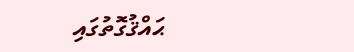ޙައްޤުގޮތުގައި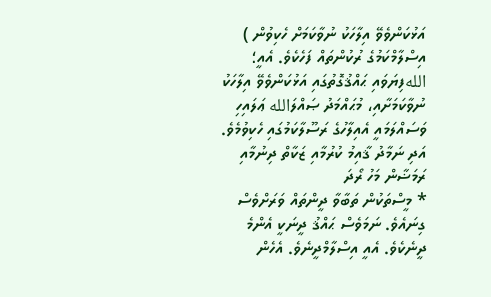އަޅުކަންވެވޭ އިލާހަކު ނުވާކަމަށް ހެކިވުން )
އިސްލާމްކަމުގެ ރުކުންތައް ފަހެކެވެ. އެއީ؛ اللهފިޔަވައި ޙައްޤުގޮތުގައި އަޅުކަންވެވޭ އިލާހަކު ނުވާކަމަށާއި، މުޙައްމަދު ޞައްލަالله ޢަލައިހި ވަސައްލަމައީ އެއިލާހުގެ ރަސޫލާކަމުގައި ހެކިވުމެވެ. އަދި ނަމާދު ޤާއިމު ކުރުމާއި ޒަކާތް ދިނުމާއި ރަމަޟާން މަހު ރޯދަ
* މީސްތަކުން ތަބާވާ ދީންތައް ވަރަށްވެސް ގިނައެވެ. ނަމަވެސް ޙައްޤު ދީނަކީ އެންމެ ދީނެކެވެ. އެއީ އިސްލާމްދީނެވެ. އެހެން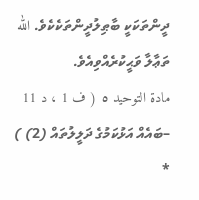ދީންތަކަކީ ބާޠިލުދީންތަކެކެވެ. الله ތަޢާލާ ވަޙީކުރެއްވިއެވެ.
مادة التوحيد ٥ ( ف 1 ، د 11 –ބައެއް އަޅުކަމުގެ ދަލީލުތައް (2) )
*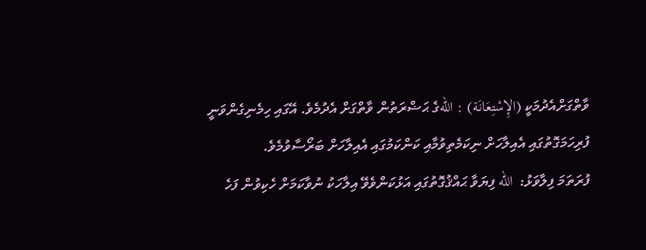ވާތްގަށްއެދުމަކީ (الإِسْتِعَانَة) : اللهގެ ޙަޟްރަތުން ވާތްގަށް އެދުމެވެ. އޭގައި ހިމެނިގެންވަނީ ފުރިހަމަގޮތުގައި އެއިލާހަށް ނިކަމެތިވުމާއި ކަންކަމުގައި އެއިލާހަށް ބަރޯސާވުމެވެ.
ފުރަތަމަ ފިލާވަޅު:  الله ފިޔަވާ ޙައްޤުގޮތުގައި އަޅުކަންވެވޭ އިލާހަކު ނުވާކަމަށް ހެކިވުން ފަހެ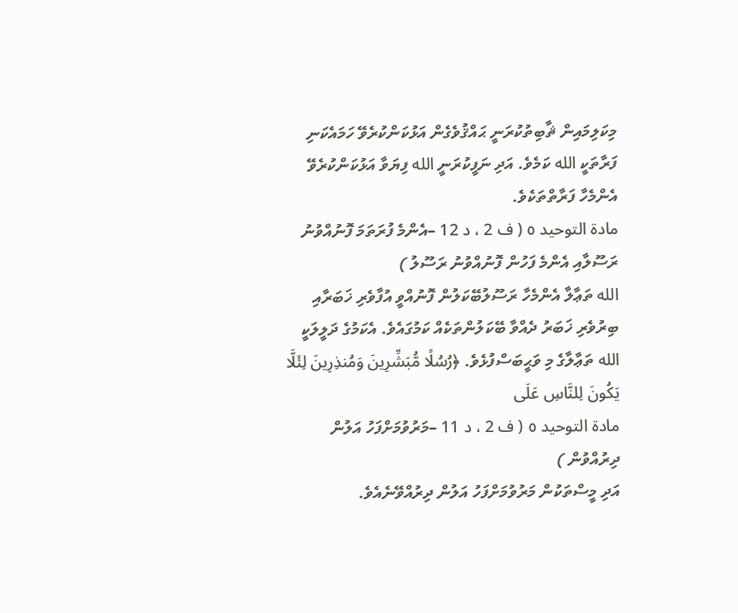މިކަލިމައިން ޘާބިތުކުރަނީ ޙައްޤުވެގެން އަޅުކަންކުރެވޭ ހަމައެކަނި ފަރާތަކީ الله ކަމެވެ. އަދި ނަފީކުރަނީ الله ފިޔަވާ އަޅުކަންކުރެވޭ އެންމެހާ ފަރާތްތަކެވެ.
مادة التوحيد ٥ ( ف 2 ، د 12 –އެންމެ ފުރަތަމަ ފޮނުއްވުނު ރަސޫލާއި އެންމެ ފަހުން ފޮނުއްވުނު ރަސޫލު )
الله ތަޢާލާ އެންމެހާ ރަސޫލުބޭކަލުން ފޮނުއްވީ އުފާވެރި ޚަބަރާއި ބިރުވެރި ޚަބަރު ދެއްވާ ބޭކަލުންތަކެއް ކަމުގައެވެ. އެކަމުގެ ދަލީލަކީ الله ތަޢާލާގެ މި ވަޙީބަސްފުޅެވެ. ﴿رُسُلًا مُّبَشِّرِينَ وَمُنذِرِينَ لِئَلَّا يَكُونَ لِلنَّاسِ عَلَى
مادة التوحيد ٥ ( ف 2 ، د 11 –މަރުވުމަށްފަހު އަލުން ދިރުއްވުން )
އަދި މީސްތަކުން މަރުވުމަށްފަހު އަލުން ދިރުއްވޭނެއެވެ.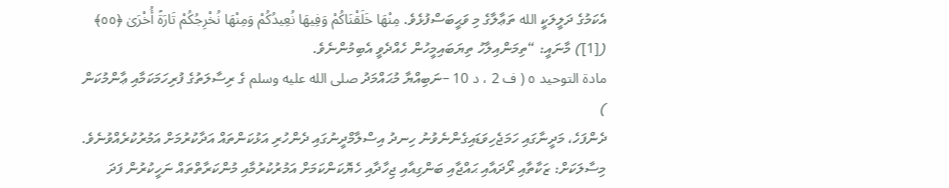އެކަމުގެ ދަލީލަކީ الله ތަޢާލާގެ މި ވަޙީބަސްފުޅެވެ. مِنْهَا خَلَقْنَاكُمْ وَفِيهَا نُعِيدُكُمْ وَمِنْهَا نُخْرِجُكُمْ تَارَةً أُخْرَىٰ ﴿٥٥﴾ ([1]) މާނައީ: “ތިމަންއިލާހު ތިޔަބައިމީހުން ހެއްދެވީ އެބިމުންނެވެ.
مادة التوحيد ٥ ( ف 2 ، د 10 –ނަބިއްޔާ މުޙައްމަދު صلى الله عليه وسلم ގެ ރިސާލަތުގެ ފުރިހަމަކަމާއި ޢާންމުކަން )
ދެންފަހެ، މަދީނާގައި ހަމަޖެހިވަޑައިގެންނެވުނު ހިނދު އިސްލާމްދީނުގައި ދެންހުރި އަޅުކަންތައް އަދާކުރުމަށް އަމުރުކުރެއްވުނެވެ. މިސާލަކަށް: ޒަކާތާއި ރޯދައާއި ޙައްޖާއި ބަންގިއާއި ޖިހާދާއި ހެޔޮކަންކަމަށް އަމުރުކުރުމާއި މުންކަރާތްތައް ނަހީކުރުން ފަދަ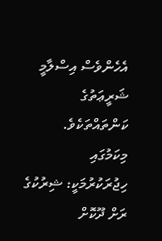އެހެންވެސް އިސްލާމީ ޝަރީޢަތުގެ ކަންތައްތަކެވެ. މިކަމުގައި
ހިޖުރަކުރުމަކީ: ޝިރުކުގެ ރަށް ދޫކޮށް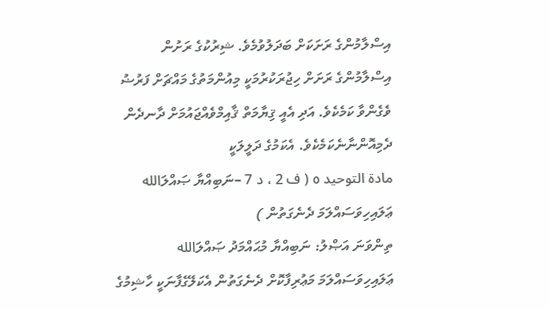އިސްލާމުންގެ ރަށަކަށް ބަދަލުވުމެވެ. ޝިރުކުގެ ރަށުން އިސްލާމުންގެ ރަށަށް ހިޖުރަކުރުމަކީ މިއުންމަތުގެ މައްޗަށް ފަރުޟު ވެގެންވާ ކަމެކެވެ. އަދި އެއީ ޤިޔާމަތް ޤާއިމްވެއްޖައުމަށް ދާނދެން ދެމިއޮންނާނެކަމެކެވެ. އެކަމުގެ ދަލީލަކީ
مادة التوحيد ٥ ( ف 2 ، د 7 –ނަބިއްޔާ ޞައްލަالله ޢަލައިހިވަސައްލަމަ ދެނެގަތުން )
ތިންވަނަ އަޞްލު: ނަބިއްޔާ މުޙައްމަދު ޞައްލަالله ޢަލައިހިވަސައްލަމަ މަޢުރިފާކޮށް ދެނެގަތުން އެކަލޭގެފާނަކީ ހާޝިމުގެ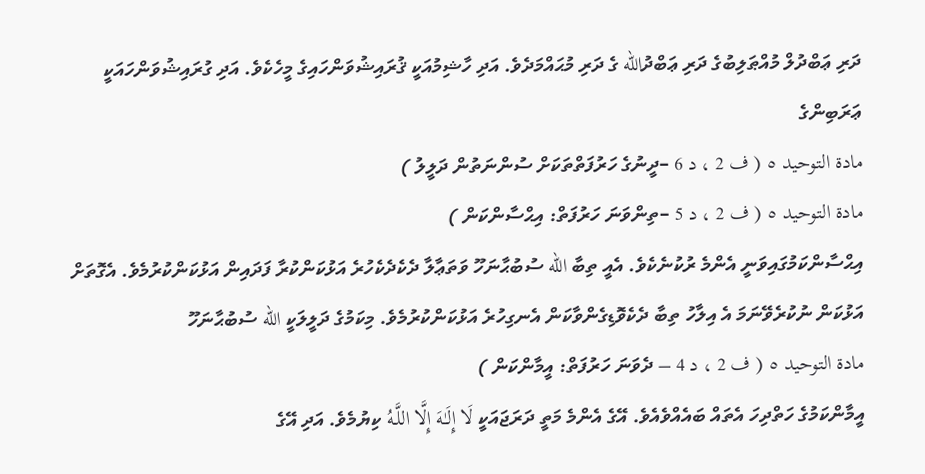ދަރި ޢަބްދުލް މުއްޠަލިބުގެ ދަރި ޢަބްދުالله ގެ ދަރި މުޙައްމަދެވެ. އަދި ހާޝިމުއަކީ ޤުރައިޝުވަންހައިގެ މީހެކެވެ. އަދި ގުރައިޝުވަންހައަކީ ޢަރަބިންގެ
مادة التوحيد ٥ ( ف 2 ، د 6 –ދީނުގެ ހަރުފަތްތަކަށް ސުންނަތުން ދަލީލު )
مادة التوحيد ٥ ( ف 2 ، د 5 –ތިންވަނަ ހަރުފަތް: އިޙްސާންކަން )
އިޙްސާންކަމުގައިވަނީ އެންމެ ރުކުނެކެވެ. އެއީ ތިބާ الله ސުބުޙާނަހޫ ވަތަޢާލާ ދެކެދެކެހުރެ އަޅުކަންކުރާ ފަދައިން އަޅުކަންކުރުމެވެ. އެގޮތަށް އަޅުކަން ނުކުރެވޭނަމަ އެ އިލާހު ތިބާ ދެކެވޮޑިގެންވާކަން އެނގިހުރެ އަޅުކަންކުރުމެވެ. މިކަމުގެ ދަލީލަކީ الله ސުބުޙާނަހޫ
مادة التوحيد ٥ ( ف 2 ، د 4 – ދެވަނަ ހަރުފަތް: އީމާންކަން )
އީމާންކަމުގެ ހަތްދިހަ އެތައް ބައެއްވެއެވެ. އޭގެ އެންމެ މަތީ ދަރަޖައަކީ لَا إِلَـٰهَ إِلَّا اللَّـهُ ކިޔުމެވެ. އަދި އޭގެ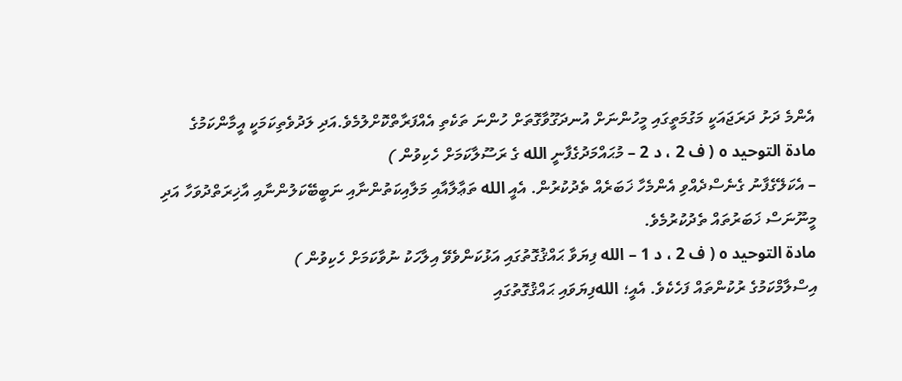އެންމެ ދަށު ދަރަޖައަކީ މަގުމަތީގައި މީހުންނަށް އުނދަގޫވާގޮތަށް ހުންނަ ތަކެތި އެއްފަރާތްކޮށްލުމެވެ.އަދި ލަދުވެތިކަމަކީ އީމާންކަމުގެ
مادة التوحيد ٥ ( ف 2 ، د 2 – މުޙައްމަދުގެފާނީ الله ގެ ރަސޫލާކަމަށް ހެކިވުން )
– އެކަލޭގެފާނު ގެނެސްދެއްވި އެންމެހާ ޚަބަރެއް ތެދުކުރުން. އެއީ الله ތަޢާލާއާއި މަލާއިކަތުންނާއި ނަބީބޭކަލުންނާއި އާޚިރަތްދުވަހާ އަދި މީނޫނަސް ޚަބަރުތައް ތެދުކުރުމެވެ.
مادة التوحيد ٥ ( ف 2 ، د 1 – الله ފިޔަވާ ޙައްޤުގޮތުގައި އަޅުކަންވެވޭ އިލާހަކު ނުވާކަމަށް ހެކިވުން )
އިސްލާމްކަމުގެ ރުކުންތައް ފަހެކެވެ. އެއީ؛ اللهފިޔަވައި ޙައްޤުގޮތުގައި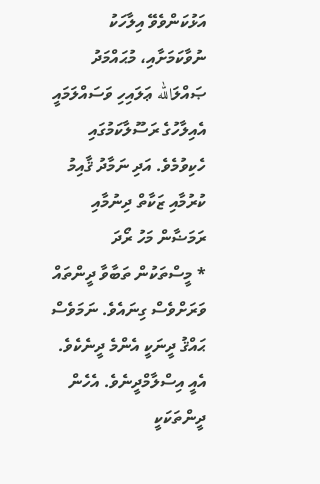އަޅުކަންވެވޭ އިލާހަކު ނުވާކަމަށާއި، މުޙައްމަދު ޞައްލަالله ޢަލައިހި ވަސައްލަމައީ އެއިލާހުގެ ރަސޫލާކަމުގައި ހެކިވުމެވެ. އަދި ނަމާދު ޤާއިމު ކުރުމާއި ޒަކާތް ދިނުމާއި ރަމަޟާން މަހު ރޯދަ
* މީސްތަކުން ތަބާވާ ދީންތައް ވަރަށްވެސް ގިނައެވެ. ނަމަވެސް ޙައްޤު ދީނަކީ އެންމެ ދީނެކެވެ. އެއީ އިސްލާމްދީނެވެ. އެހެން ދީންތަކަކީ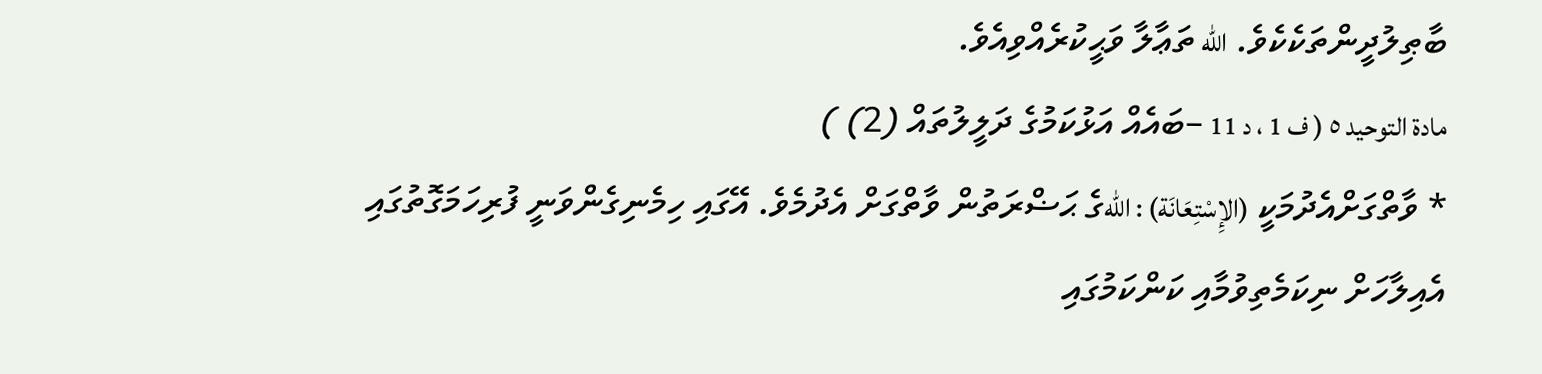ބާޠިލުދީންތަކެކެވެ. الله ތަޢާލާ ވަޙީކުރެއްވިއެވެ.
مادة التوحيد ٥ ( ف 1 ، د 11 –ބައެއް އަޅުކަމުގެ ދަލީލުތައް (2) )
* ވާތްގަށްއެދުމަކީ (الإِسْتِعَانَة) : اللهގެ ޙަޟްރަތުން ވާތްގަށް އެދުމެވެ. އޭގައި ހިމެނިގެންވަނީ ފުރިހަމަގޮތުގައި އެއިލާހަށް ނިކަމެތިވުމާއި ކަންކަމުގައި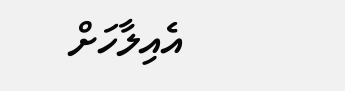އެއިލާހަށް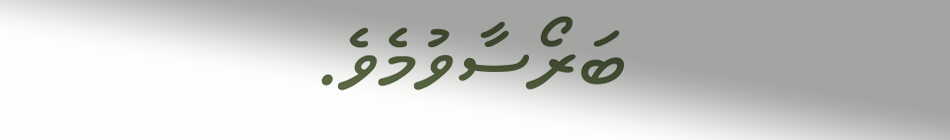ބަރޯސާވުމެވެ.